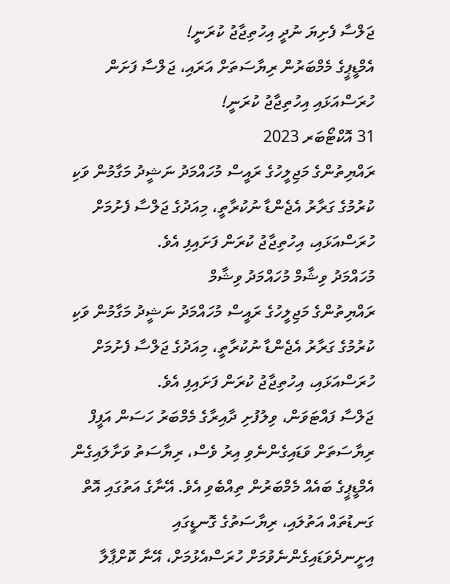ޖަލްސާ ފެށިޔަ ނުދީ އިހުތިޖާޖު ކުރަނީ!
އެމްޑީޕީގެ މެމްބަރުން ރިޔާސަތަށް އަރައި، ޖަލްސާ ފަށަން ހުރަސްއަޅައި އިހުތިޖާޖު ކުރަނީ!
31 އޮކްޓޯބަރ 2023
ރައްޔިތުންގެ މަޖިލީހުގެ ރައީސް މުހައްމަދު ނަޝީދު މަގާމުން ވަކި ކުރުމުގެ ގަރާރު އެޖެންޑާ ނުކުރާތީ، މިއަދުގެ ޖަލްސާ ފެށުމަށް ހުރަސްއަޅައި، އިހުތިޖާޖު ކުރަން ފަށައިފި އެވެ.
މުހައްމަދު ވިޝާމް މުހައްމަދު ވިޝާމް
ރައްޔިތުންގެ މަޖިލީހުގެ ރައީސް މުހައްމަދު ނަޝީދު މަގާމުން ވަކި ކުރުމުގެ ގަރާރު އެޖެންޑާ ނުކުރާތީ، މިއަދުގެ ޖަލްސާ ފެށުމަށް ހުރަސްއަޅައި، އިހުތިޖާޖު ކުރަން ފަށައިފި އެވެ.
ޖަލްސާ ފައްޓަވަން، ވިލުފުށި ދާއިރާގެ މެމްބަރު ހަސަން އަފީފް ރިޔާސަތަށް ވަޑައިގެންނެވި އިރު ވެސް، ރިޔާސަތު ވަށާލައިގެން އެމްޑީޕީގެ ބައެއް މެމްބަރުން ތިއްބެވި އެވެ. އޭނާގެ އަތުގައި އޮތް ގަނޑުތައް އަތުލައި، ރިޔާސަތުގެ ގޮނޑީގައި އިށީނދެވަޑައިގެންނެވުމަށް ހުރަސްއެޅުމަށް، އޭނާ ކޮށްޕާލާ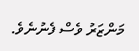މަންޒަރު ވެސް ފެނުނެވެ.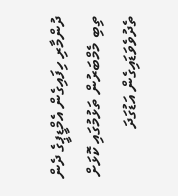ދުންމާރި ހިފައިގެން އެމްޑީޕީގެ ދެން ތިބި މެމްބަރުން ތަޅުމުގައި ކޮޅަށް ތެދުވެވަޑައިގެން އަޑުގަދަ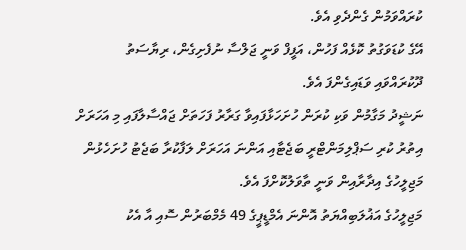ކުރައްވަމުން ގެންދެވި އެވެ.
އޭގެ ކުޑަވަގުތު ކޮޅެއް ފަހުން، އަފީފް ވަނީ ޖަލްސާ ނުފެށިގެން، ރިޔާސަތު ދޫކުރައްވައި ވަޑައިގެންފަ އެވެ.
ނަޝީދު މަގާމުން ވަކި ކުރަން ހުށަހަޅާފައިވާ ގަރާރު ފަހަތަށް ޖައްސާލާފައި މި އަހަރަށް އިތުރު ކުރި ސަޕްލިމަންޓްރީ ބަޖެޓާއި އަންނަ އަހަރަށް ލަފާކުރާ ބަޖެޓު ހުށަހެޅުން މަޖިލީހުގެ އިދާރާއިން ވަނީ ތާވަލުކޮށްފަ އެވެ.
މަޖިލީހުގެ އަޣުލަބިއްޔަތު އޮންނަ އެމްޑީޕީގެ 49 މެމްބަރުން ސޮއި އާ އެކު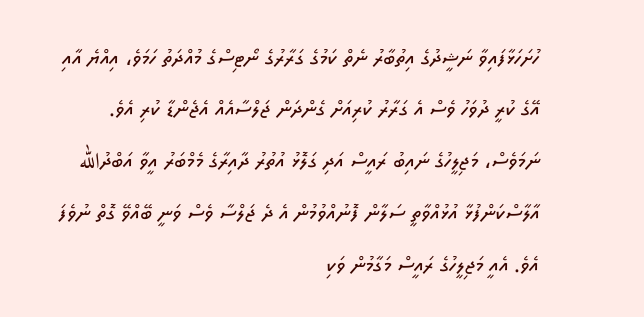ހުށަހަޅާފައިވާ ނަޝީދުގެ އިތުބާރު ނެތް ކަމުގެ ގަރާރުގެ ނޯޓިސްގެ މުއްދަތު ހަމަވެ، އިއްޔެ އާއި އޭގެ ކުރީ ދުވަހު ވެސް އެ ގަރާރު ކުރިއަށް ގެންދަން ޖަލްސާއެއް އެޖެންޑާ ކުރި އެވެ.
ނަމަވެސް، މަޖިލީހުގެ ނައިބު ރައީސް އަދި ގަލޮޅު އުތުރު ދާއިރާގެ މެމްބަރު އީވާ އަބްދުالله އާލާސްކަންފުޅާ އުޅުއްވާތީ ސަލާން ފޮނުއްވުމުން އެ ދެ ޖަލްސާ ވެސް ވަނީ ބޭއްވޭ ގޮތް ނުވެފަ އެވެ. އެއީ މަޖިލީހުގެ ރައީސް މަގާމުން ވަކި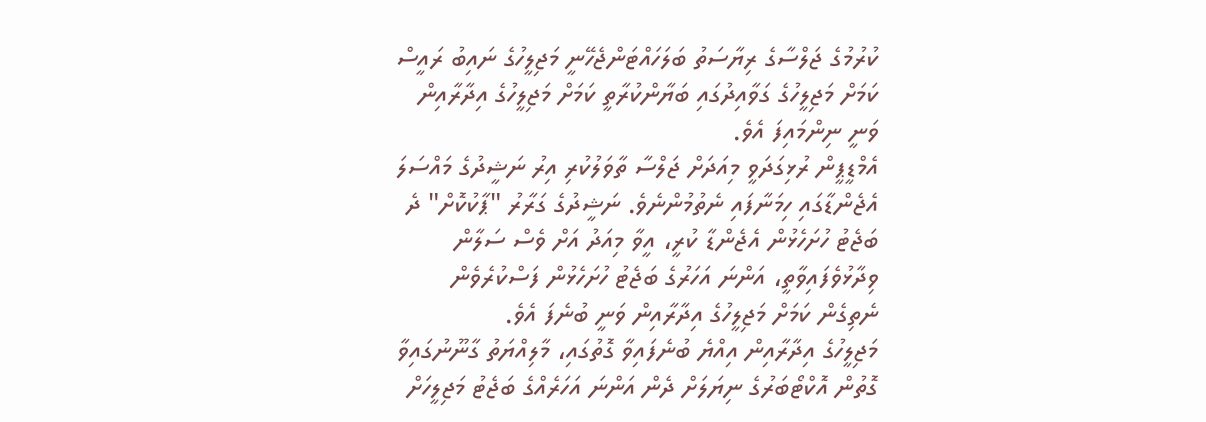ކުރުމުގެ ޖަލްސާގެ ރިޔާސަތު ބަލަހައްޓަންޖެހޭނީ މަޖިލީހުގެ ނައިބު ރައީސް ކަމަށް މަޖިލީހުގެ ގަވާއިދުގައި ބަޔާންކުރާތީ ކަމަށް މަޖިލީހުގެ އިދާރާއިން ވަނީ ނިންމައިފަ އެވެ.
އެމްޑީޕީން ރުޅިގަދަވީ މިއަދަށް ޖަލްސާ ތާވަލުކުރި އިރު ނަޝީދުގެ މައްސަލަ އެޖެންޑާގައި ހިމަނާފައި ނެތުމުންނެވެ. ނަޝީދުގެ ގަރާރު "ޕާކުކޮށް" ދެ ބަޖެޓު ހުށަހެޅުން އެޖެންޑާ ކުރީ، އީވާ މިއަދު އަށް ވެސް ސަލާން ވިދާޅުވެފައިވާތީ، އަންނަ އަހަރުގެ ބަޖެޓު ހުށަހެޅުން ފަސްކުރެވެން ނެތިގެން ކަމަށް މަޖިލީހުގެ އިދާރާއިން ވަނީ ބުނެފަ އެވެ.
މަޖިލީހުގެ އިދާރާއިން އިއްޔެ ބުނެފައިވާ ގޮތުގައި، މާލިއްޔަތު ގާނޫނުގައިވާ ގޮތުން އޮކްޓޯބަރުގެ ނިޔަލަށް ދެން އަންނަ އަހަރެއްގެ ބަޖެޓު މަޖިލީހަށް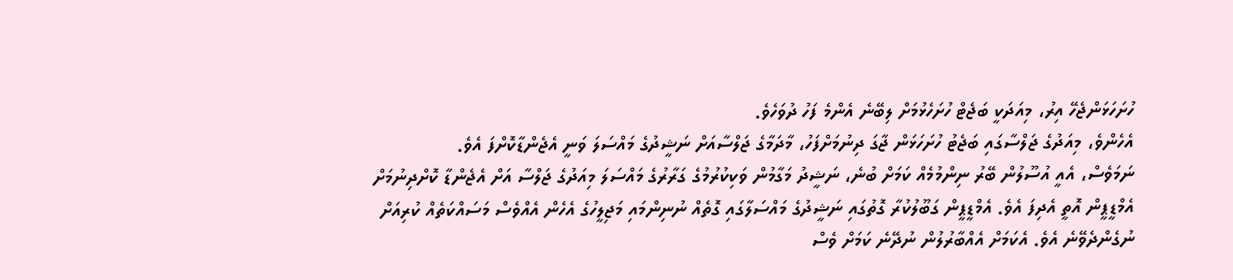ހުށަހަޅަންޖެހޭ އިރު، މިއަދަކީ ބަޖެޓް ހުށަހެޅުމަށް ލިބޭނެ އެންމެ ފަހު ދުވަހެވެ.
އެހެންވެ، މިއަދުގެ ޖަލްސާގައި ބަޖެޓު ހުށަހަޅަން ޖާގަ ދިނުމަށްފަހު، މާދަމާގެ ޖަލްސާއަށް ނަޝީދުގެ މައްސަލަ ވަނީ އެޖެންޑާކޮށްފަ އެވެ.
ނަމަވެސް، އެއީ އުސޫލުން ބޭރު ނިންމުމެއް ކަމަށް ބުނެ، ނަޝީދު މަގާމުން ވަކިކުރުމުގެ ގަރާރުގެ މައްސަލަ މިއަދުގެ ޖަލްސާ އަށް އެޖެންޑާ ކޮށްދިނުމަށް އެމްޑީޕީން އޮތީ އެދިފަ އެވެ. އެމްޑީޕީން ގަބޫލުކުރާ ގޮތުގައި ނަޝީދުގެ މައްސަލާގައި ގޮތެއް ނުނިންމައި މަޖިލީހުގެ އެހެން އެއްވެސް މަސައްކަތެއް ކުރިއަށް ނުގެންދެވޭނެ އެވެ. އެކަމަށް އެއްބާރުލުން ނުދޭނެ ކަމަށް ވެސް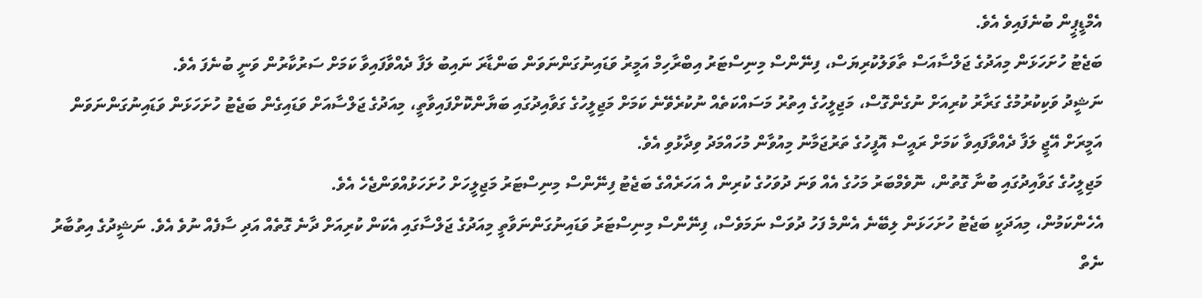އެމްޑީޕީން ބުނެފައިވެ އެވެ.
ބަޖެޓު ހުށަހަޅަން މިއަދުގެ ޖަލްސާއަސް ތާވަލުކުރިޔަސް، ފިނޭންސް މިނިސްޓަރު އިބްރާހިމް އަމީރު ވަޑައިނުގަންނަވަން ބަންޑާރަ ނައިބު ލަފާ ދެއްވާފައިވާ ކަމަށް ސަރުކާރުން ވަނީ ބުނެފަ އެވެ.
ނަޝީދު ވަކިކުރުމުގެ ގަރާރު ކުރިއަށް ނުގެންގޮސް، މަޖިލީހުގެ އިތުރު މަސައްކަތެއް ނުކުރެވޭނެ ކަމަށް މަޖިލީހުގެ ގަވާއިދުގައި ބަޔާންކޮށްފައިވާތީ، މިއަދުގެ ޖަލްސާއަށް ވަޑައިގެން ބަޖެޓު ހުށަހަޅަން ވަޑައިނުގަންނަވަން އަމީރަށް އޭޖީ ލަފާ ދެއްވާފައިވާ ކަމަށް ރައީސް އޮފީހުގެ ތަރުޖަމާނު މިއުވާން މުހައްމަދު ވިދާޅުވި އެވެ.
މަޖިލީހުގެ ގަވާއިދުގައި ބުނާ ގޮތުން، ނޮވެމްބަރު މަހުގެ އެއް ވަނަ ދުވަހުގެ ކުރިން އެ އަހަރެއްގެ ބަޖެޓު ފިނޭންސް މިނިސްޓަރު މަޖިލީހަށް ހުށަހަޅުއްވަންޖެހެ އެވެ.
އެހެންކަމުން، މިއަދަކީ ބަޖެޓު ހުށަހަޅަން ލިބޭނެ އެންމެ ފަހު ދުވަސް ނަމަވެސް، ފިނޭންސް މިނިސްޓަރު ވަޑައިނުގަންނަވާތީ މިއަދުގެ ޖަލްސާގައި އެކަން ކުރިއަށް ދާނެ ގޮތެއް އަދި ސާފެއް ނުވެ އެވެ. ނަޝީދުގެ އިތުބާރު ނެތް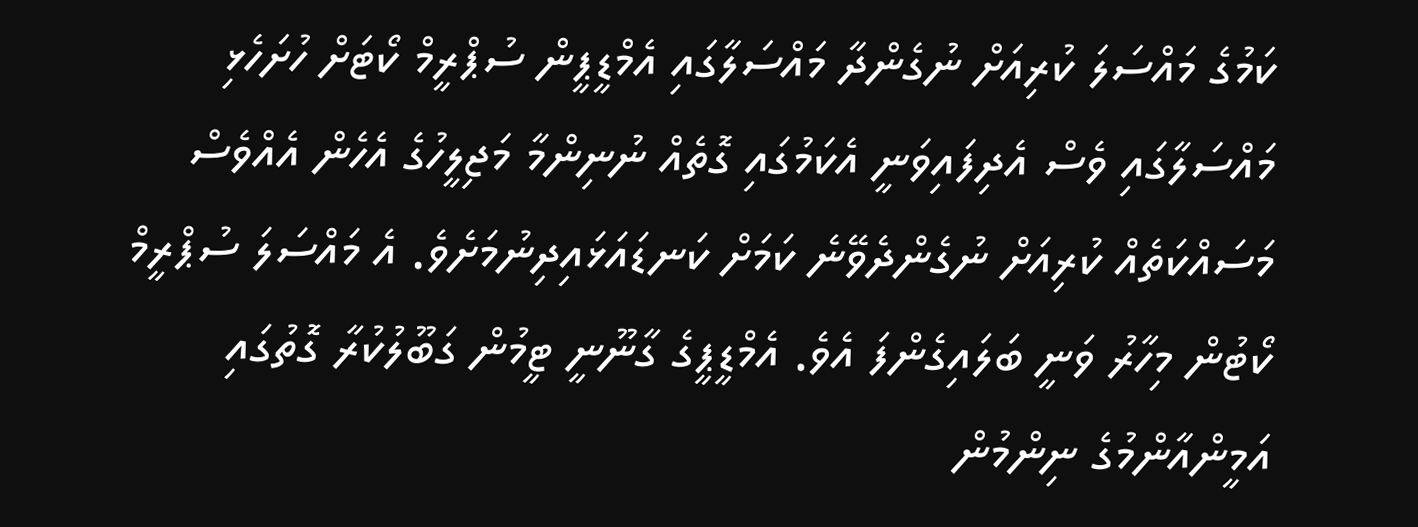ކަމުގެ މައްސަލަ ކުރިއަށް ނުގެންދާ މައްސަލާގައި އެމްޑީޕީން ސުޕްރީމް ކޯޓަށް ހުށަހެޅި މައްސަލާގައި ވެސް އެދިފައިވަނީ އެކަމުގައި ގޮތެއް ނުނިންމާ މަޖިލީހުގެ އެހެން އެއްވެސް މަސައްކަތެއް ކުރިއަށް ނުގެންދެވޭނެ ކަމަށް ކަނޑައަޅައިދިނުމަށެވެ. އެ މައްސަލަ ސުޕްރީމް ކޯޓުން މިހާރު ވަނީ ބަލައިގެންފަ އެވެ. އެމްޑީޕީގެ ގާނޫނީ ޓީމުން ގަބޫލުކުރާ ގޮތުގައި އަމީންއާންމުގެ ނިންމުން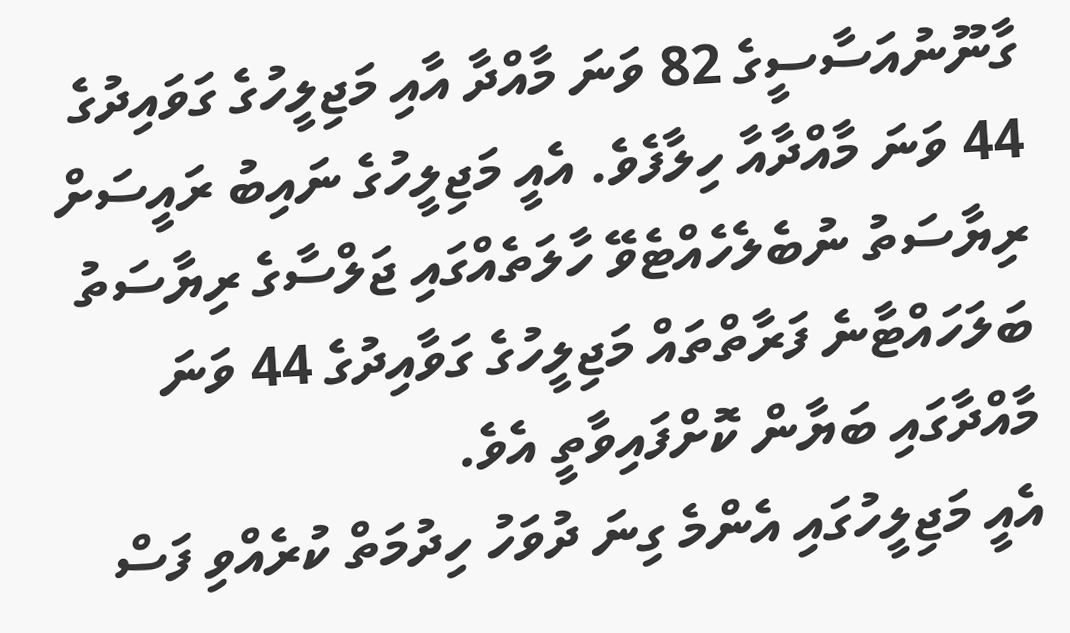ގާނޫނުއަސާސީގެ 82 ވަނަ މާއްދާ އާއި މަޖިލީހުގެ ގަވައިދުގެ 44 ވަނަ މާއްދާއާ ހިލާފެވެ. އެއީ މަޖިލީހުގެ ނައިބު ރައީސަށް ރިޔާސަތު ނުބެލެހެއްޓެވޭ ހާލަތެއްގައި ޖަލްސާގެ ރިޔާސަތު ބަލަހައްޓާނެ ފަރާތްތައް މަޖިލީހުގެ ގަވާއިދުގެ 44 ވަނަ މާއްދާގައި ބަޔާން ކޮށްފައިވާތީ އެވެ.
އެއީ މަޖިލީހުގައި އެންމެ ގިނަ ދުވަހު ހިދުމަތް ކުރެއްވި ފަސް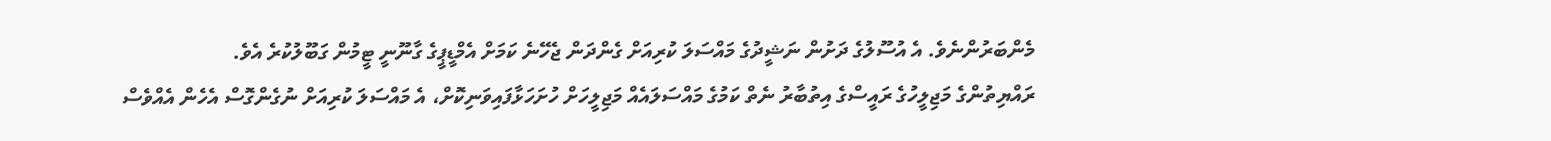މެންބަރުންނެވެ. އެ އުސޫލުގެ ދަށުން ނަޝީދުގެ މައްސަލަ ކުރިއަށް ގެންދަން ޖެހޭނެ ކަމަށް އެމްޑީޕީގެ ގާނޫނީ ޓީމުން ގަބޫލުކުރެ އެވެ.
ރައްޔިތުންގެ މަޖިލީހުގެ ރައީސްގެ އިތުބާރު ނެތް ކަމުގެ މައްސަލައެއް މަޖިލީހަށް ހުށަހަޅާފައިވަނިކޮށް، އެ މައްސަލަ ކުރިއަށް ނުގެންގޮސް އެހެން އެއްވެސް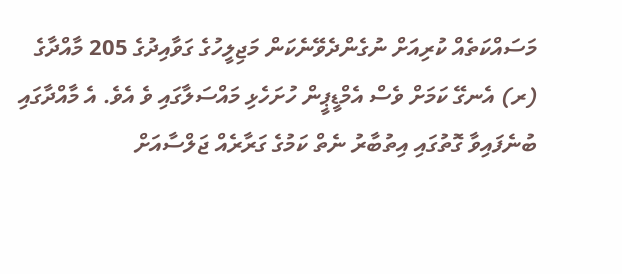މަސައްކަތެއް ކުރިއަށް ނުގެންދެވޭނެކަން މަޖިލީހުގެ ގަވާއިދުގެ 205 މާއްދާގެ (ރ) އެނގޭ ކަމަށް ވެސް އެމްޑީޕީން ހުށަހެޅި މައްސަލާގައި ވެ އެވެ. އެ މާއްދާގައި ބުނެފައިވާ ގޮތުގައި އިތުބާރު ނެތް ކަމުގެ ގަރާރެއް ޖަލްސާއަށް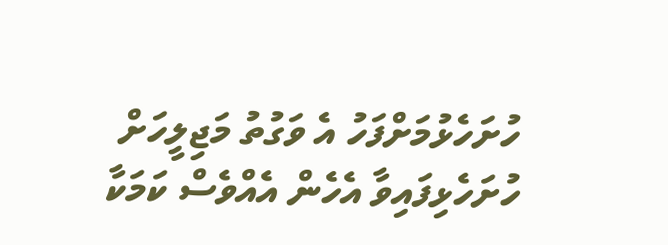ހުށަހެޅުމަށްފަހު އެ ވަގުތު މަޖިލީހަށް ހުށަހެޅިފައިވާ އެހެން އެއްވެސް ކަމަކާ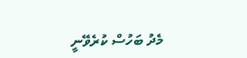މެދު ބަހުސް ކުރެވޭނީ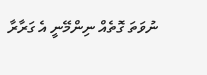ނުވަތަ ގޮތެއް ނިންމޭނީ އެ ގަރާރާ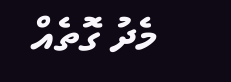މެދު ގޮތެއް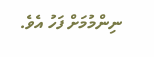ނިންމުމަށް ފަހު އެވެ.